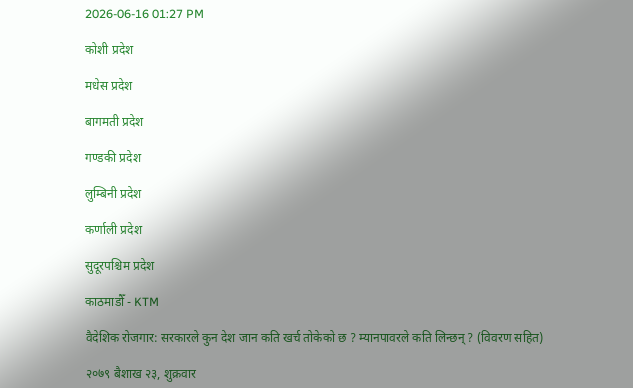2026-06-16 01:27 PM

कोशी प्रदेश

मधेस प्रदेश

बागमती प्रदेश

गण्डकी प्रदेश

लुम्बिनी प्रदेश

कर्णाली प्रदेश

सुदूरपश्चिम प्रदेश

काठमाडौँ - KTM

वैदेशिक रोजगार: सरकारले कुन देश जान कति खर्च तोकेको छ ? म्यानपावरले कति लिन्छन् ? (विवरण सहित)

२०७९ बैशाख २३, शुक्रवार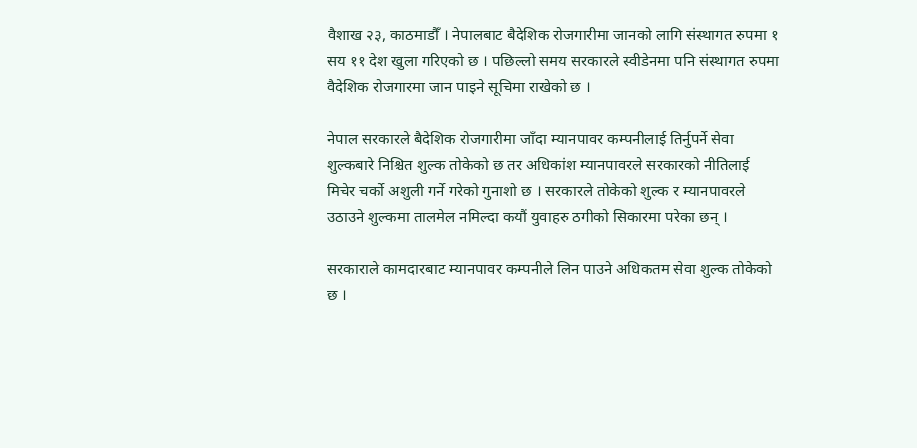वैशाख २३, काठमाडौँ । नेपालबाट बैदेशिक रोजगारीमा जानको लागि संस्थागत रुपमा १ सय ११ देश खुला गरिएको छ । पछिल्लो समय सरकारले स्वीडेनमा पनि संस्थागत रुपमा वैदेशिक रोजगारमा जान पाइने सूचिमा राखेको छ ।

नेपाल सरकारले बैदेशिक रोजगारीमा जाँदा म्यानपावर कम्पनीलाई तिर्नुपर्ने सेवा शुल्कबारे निश्चित शुल्क तोकेको छ तर अधिकांश म्यानपावरले सरकारको नीतिलाई मिचेर चर्को अशुली गर्ने गरेको गुनाशो छ । सरकारले तोकेको शुल्क र म्यानपावरले उठाउने शुल्कमा तालमेल नमिल्दा कयौं युवाहरु ठगीको सिकारमा परेका छन् ।

सरकाराले कामदारबाट म्यानपावर कम्पनीले लिन पाउने अधिकतम सेवा शुल्क तोकेको छ ।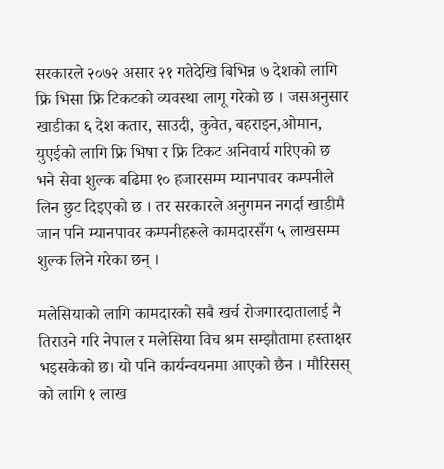सरकारले २०७२ असार २१ गतेदेखि बिभिन्न ७ देशको लागि फ्रि भिसा फ्रि टिकटको व्यवस्था लागू गरेको छ । जसअनुसार खाडीका ६ देश कतार, साउदी, कुवेत, बहराइन,ओमान, युएईको लागि फ्रि भिषा र फ्रि टिकट अनिवार्य गरिएको छ भने सेवा शुल्क बढिमा १० हजारसम्म म्यानपावर कम्पनीले लिन छुट दिइएको छ । तर सरकारले अनुगमन नगर्दा खाडीमै जान पनि म्यानपावर कम्पनीहरूले कामदारसँग ५ लाखसम्म शुल्क लिने गरेका छन् ।

मलेसियाको लागि कामदारको सबै खर्च रोजगारदातालाई नै तिराउने गरि नेपाल र मलेसिया विच श्रम सम्झौतामा हस्ताक्षर भइसकेको छ। यो पनि कार्यन्वयनमा आएको छैन । मौरिसस् को लागि १ लाख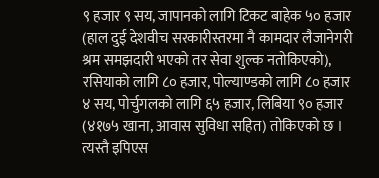९ हजार ९ सय, जापानको लागि टिकट बाहेक ५० हजार (हाल दुई देशवीच सरकारीस्तरमा नै कामदार लैजानेगरी श्रम समझदारी भएको तर सेवा शुल्क नतोकिएको), रसियाको लागि ८० हजार, पोल्याण्डको लागि ८० हजार ४ सय, पोर्चुगलको लागि ६५ हजार, लिबिया ९० हजार (४१७५ खाना, आवास सुविधा सहित) तोकिएको छ । त्यस्तै इपिएस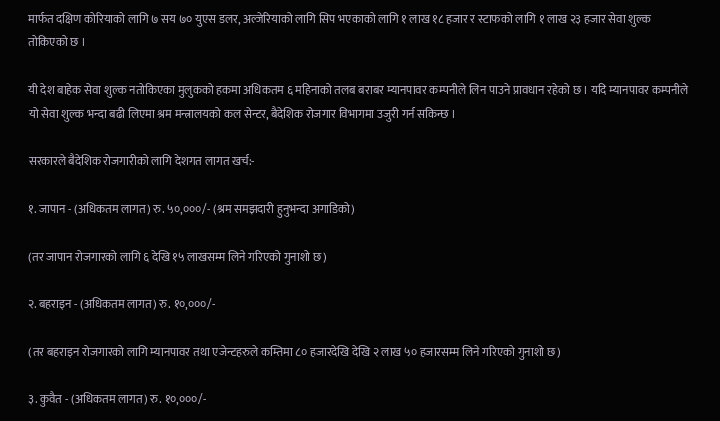मार्फत दक्षिण कोरियाको लागि ७ सय ७० युएस डलर, अल्जेरियाको लागि सिप भएकाको लागि १ लाख १८ हजार र स्टाफको लागि १ लाख २३ हजार सेवा शुल्क तोकिएको छ ।

यी देश बाहेक सेवा शुल्क नतोकिएका मुलुकको हकमा अधिकतम ६ महिनाको तलब बराबर म्यानपावर कम्पनीले लिन पाउने प्रावधान रहेको छ । यदि म्यानपावर कम्पनीले यो सेवा शुल्क भन्दा बढी लिएमा श्रम मन्त्रालयको कल सेन्टर, बैदेशिक रोजगार विभागमा उजुरी गर्न सकिन्छ ।

सरकारले बैदेशिक रोजगारीको लागि देशगत लागत खर्च:-

१. जापान - (अधिकतम लागत) रु. ५०,०००/- (श्रम समझदारी हुनुभन्दा अगाडिको)

(तर जापान रोजगारको लागि ६ देखि १५ लाखसम्म लिने गरिएको गुनाशो छ)

२. बहराइन - (अधिकतम लागत) रु. १०,०००/-

(तर बहराइन रोजगारको लागि म्यानपावर तथा एजेन्टहरुले कम्तिमा ८० हजारदेखि देखि २ लाख ५० हजारसम्म लिने गरिएको गुनाशो छ)

३. कुवैत - (अधिकतम लागत) रु. १०,०००/-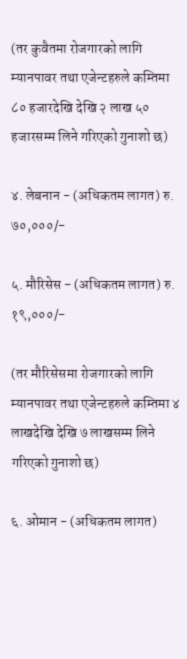(तर कुवैतमा रोजगारको लागि म्यानपावर तथा एजेन्टहरुले कम्तिमा ८० हजारदेखि देखि २ लाख ५० हजारसम्म लिने गरिएको गुनाशो छ)

४. लेबनान - (अधिकतम लागत) रु. ७०,०००/-

५. मौरिसेस - (अधिकतम लागत) रु. १९,०००/-

(तर मौरिसेसमा रोजगारको लागि म्यानपावर तथा एजेन्टहरुले कम्तिमा ४ लाखदेखि देखि ७ लाखसम्म लिने गरिएको गुनाशो छ)

६. ओमान - (अधिकतम लागत)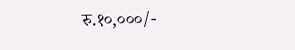रु.१०,०००/-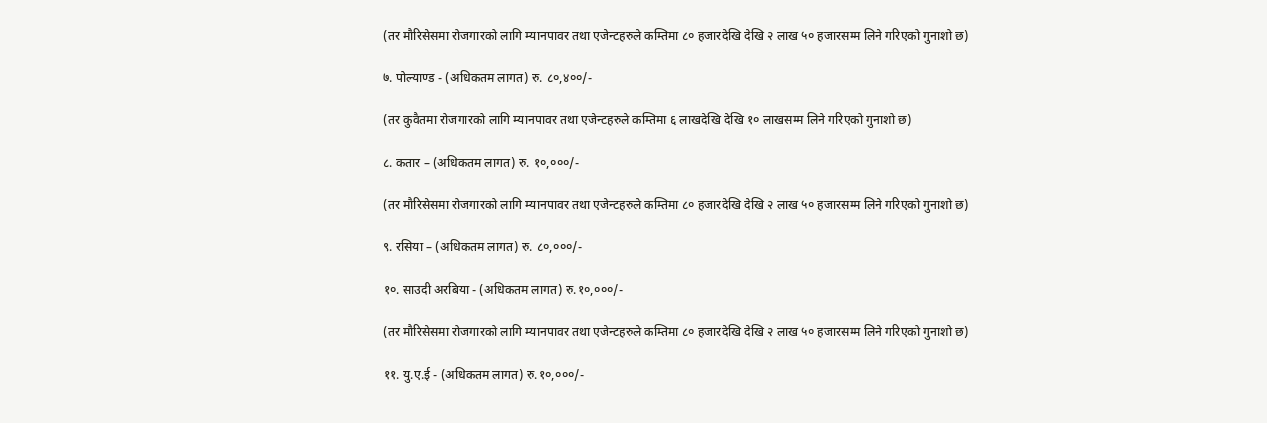(तर मौरिसेसमा रोजगारको लागि म्यानपावर तथा एजेन्टहरुले कम्तिमा ८० हजारदेखि देखि २ लाख ५० हजारसम्म लिने गरिएको गुनाशो छ)

७. पोल्याण्ड - (अधिकतम लागत) रु. ८०,४००/-

(तर कुवैतमा रोजगारको लागि म्यानपावर तथा एजेन्टहरुले कम्तिमा ६ लाखदेखि देखि १० लाखसम्म लिने गरिएको गुनाशो छ)

८. कतार – (अधिकतम लागत) रु. १०,०००/-

(तर मौरिसेसमा रोजगारको लागि म्यानपावर तथा एजेन्टहरुले कम्तिमा ८० हजारदेखि देखि २ लाख ५० हजारसम्म लिने गरिएको गुनाशो छ)

९. रसिया – (अधिकतम लागत) रु. ८०,०००/-

१०. साउदी अरबिया - (अधिकतम लागत) रु.१०,०००/-

(तर मौरिसेसमा रोजगारको लागि म्यानपावर तथा एजेन्टहरुले कम्तिमा ८० हजारदेखि देखि २ लाख ५० हजारसम्म लिने गरिएको गुनाशो छ)

११. यु.ए.ई - (अधिकतम लागत) रु.१०,०००/-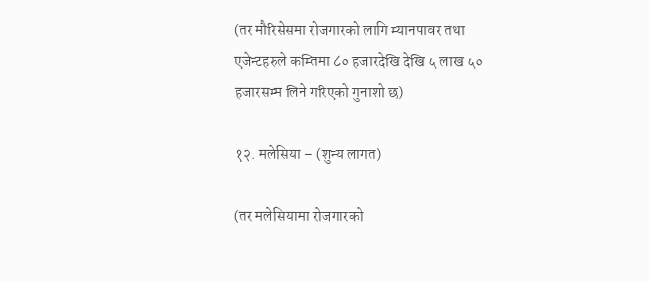(तर मौरिसेसमा रोजगारको लागि म्यानपावर तथा एजेन्टहरुले कम्तिमा ८० हजारदेखि देखि ५ लाख ५० हजारसम्म लिने गरिएको गुनाशो छ)

१२. मलेसिया – (शुन्य लागत)

(तर मलेसियामा रोजगारको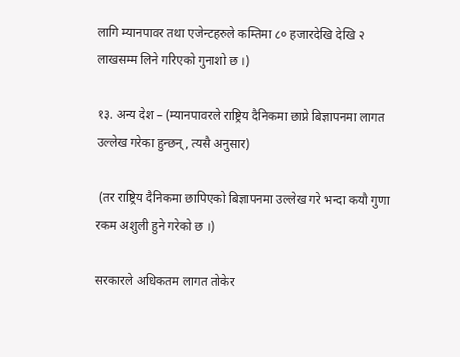लागि म्यानपावर तथा एजेन्टहरुले कम्तिमा ८० हजारदेखि देखि २ लाखसम्म लिने गरिएको गुनाशो छ ।)

१३. अन्य देश – (म्यानपावरले राष्ट्रिय दैनिकमा छाप्ने बिज्ञापनमा लागत उल्लेख गरेका हुन्छन्, त्यसै अनुसार)

 (तर राष्ट्रिय दैनिकमा छापिएको बिज्ञापनमा उल्लेख गरे भन्दा कयौ गुणा रकम अशुली हुने गरेको छ ।)

सरकारले अधिकतम लागत तोकेर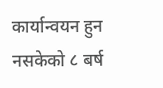कार्यान्वयन हुन नसकेको ८ बर्ष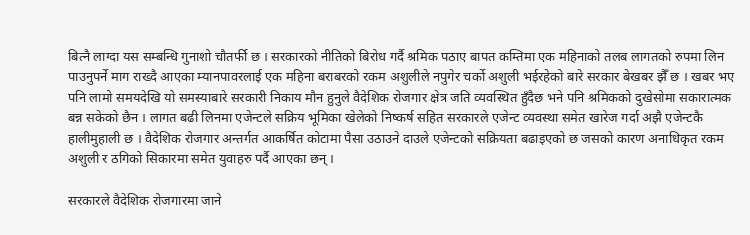बित्नै लाग्दा यस सम्बन्धि गुनाशो चौतर्फी छ । सरकारको नीतिको बिरोध गर्दै श्रमिक पठाए बापत कम्तिमा एक महिनाको तलब लागतको रुपमा लिन पाउनुपर्ने माग राख्दै आएका म्यानपावरलाई एक महिना बराबरको रकम अशुलीले नपुगेर चर्को अशुली भईरहेको बारे सरकार बेखबर झैँ छ । खबर भए पनि लामो समयदेखि यो समस्याबारे सरकारी निकाय मौन हुनुले वैदेशिक रोजगार क्षेत्र जति व्यवस्थित हुँदैछ भने पनि श्रमिकको दुखेसोमा सकारात्मक बन्न सकेको छैन । लागत बढी लिनमा एजेन्टले सक्रिय भूमिका खेलेको निष्कर्ष सहित सरकारले एजेन्ट व्यवस्था समेत खारेज गर्दा अझै एजेन्टकै हालीमुहाली छ । वैदेशिक रोजगार अन्तर्गत आकर्षित कोटामा पैसा उठाउने दाउले एजेन्टको सक्रियता बढाइएको छ जसको कारण अनाधिकृत रकम अशुली र ठगिको सिकारमा समेत युवाहरु पर्दै आएका छन् ।

सरकारले वैदेशिक रोजगारमा जाने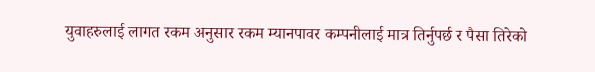युवाहरुलाई लागत रकम अनुसार रकम म्यानपावर कम्पनीलाई मात्र तिर्नुपर्छ र पैसा तिरेको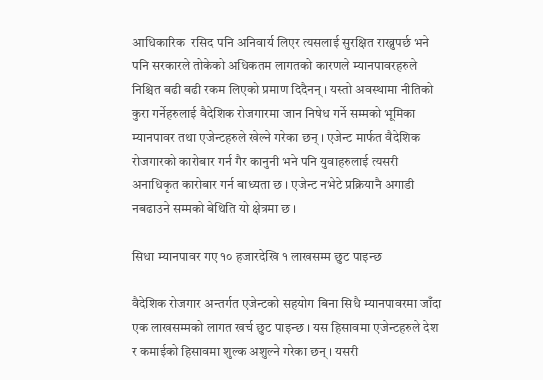आधिकारिक  रसिद पनि अनिवार्य लिएर त्यसलाई सुरक्षित राख्नुपर्छ भने पनि सरकारले तोकेको अधिकतम लागतको कारणले म्यानपावरहरुले निश्चित बढी बढी रकम लिएको प्रमाण दिदैनन् । यस्तो अवस्थामा नीतिको कुरा गर्नेहरुलाई वैदेशिक रोजगारमा जान निषेध गर्ने सम्मको भूमिका म्यानपावर तथा एजेन्टहरुले खेल्ने गरेका छन् । एजेन्ट मार्फत वैदेशिक रोजगारको कारोबार गर्न गैर कानुनी भने पनि युवाहरुलाई त्यसरी अनाधिकृत कारोबार गर्न बाध्यता छ । एजेन्ट नभेटे प्रक्रियानै अगाडी नबढाउने सम्मको बेथिति यो क्षेत्रमा छ ।

सिधा म्यानपावर गए १० हजारदेखि १ लाखसम्म छुट पाइन्छ

वैदेशिक रोजगार अन्तर्गत एजेन्टको सहयोग बिना सिधै म्यानपावरमा जाँदा एक लाखसम्मको लागत खर्च छुट पाइन्छ । यस हिसावमा एजेन्टहरुले देश र कमाईको हिसावमा शुल्क अशुल्ने गरेका छन् । यसरी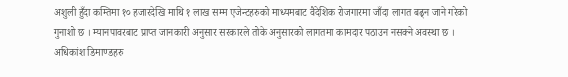अशुली हुँदा कम्तिमा १० हजारदेखि माथि १ लाख सम्म एजेन्टहरुको माध्यमबाट वैदेशिक रोजगारमा जाँदा लागत बढ्न जाने गरेको गुनाशो छ । म्यानपावरबाट प्राप्त जानकारी अनुसार सरकारले तोके अनुसारको लागतमा कामदार पठाउन नसक्ने अवस्था छ । अधिकांश डिमाण्डहरु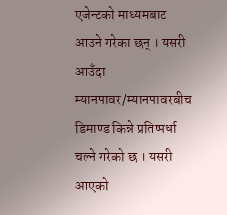एजेन्टको माध्यमबाट आउने गरेका छन् । यसरी आउँदा म्यानपावर/म्यानपावरबीच डिमाण्ड किन्ने प्रतिष्पर्धा चल्ने गरेको छ । यसरी आएको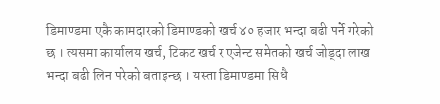डिमाण्डमा एकै कामदारको डिमाण्डको खर्च ४० हजार भन्दा बढी पर्ने गरेको छ । त्यसमा कार्यालय खर्च, टिकट खर्च र एजेन्ट समेतको खर्च जोड्दा लाख भन्दा बढी लिन परेको बताइन्छ । यस्ता डिमाण्डमा सिधै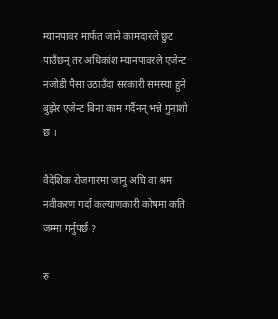म्यानपावर मार्फत जाने कामदारले छुट पाउँछन् तर अधिकांश म्यानपावरले एजेन्ट नजोडी पैसा उठाउँदा सरकारी समस्या हुने बुझेर एजेन्ट बिना काम गर्दैनन् भन्ने गुनाशो छ ।

वैदेशिक रोजगारमा जानु अघि वा श्रम नवीकरण गर्दा कल्याणकारी कोषमा कति जम्मा गर्नुपर्छ ?

रु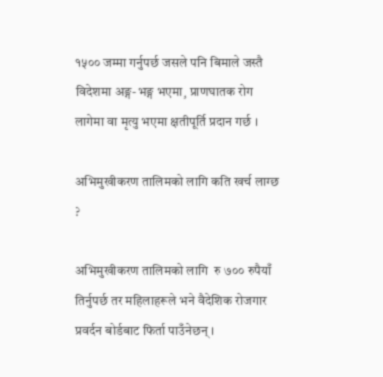१५०० जम्मा गर्नुपर्छ जसले पनि बिमाले जस्तै विदेशमा अङ्ग-भङ्ग भएमा¸ प्राणघातक रोग लागेमा वा मृत्यु भएमा क्षतीपूर्ति प्रदान गर्छ ।

अभिमुखीकरण तालिमको लागि कति खर्च लाग्छ ?

अभिमुखीकरण तालिमको लागि  रु ७०० रुपैयाँ तिर्नुपर्छ तर महिलाहरूले भने वैदेशिक रोजगार प्रवर्दन बोर्डबाट फिर्ता पाउँनेछन् ।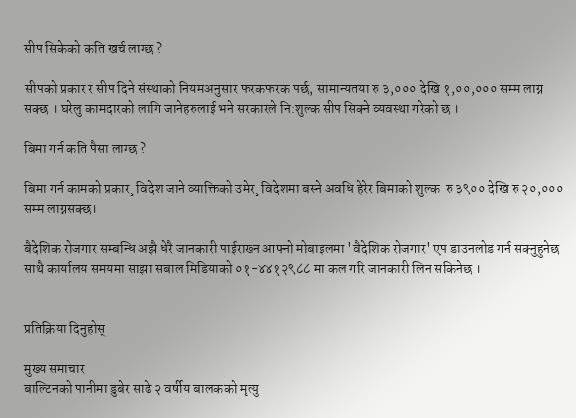सीप सिकेको कति खर्च लाग्छ ?

सीपको प्रकार र सीप दिने संस्थाको नियमअनुसार फरकफरक पर्छ, सामान्यतया रु ३,००० देखि १,००,००० सम्म लाग्न सक्छ । घरेलु कामदारको लागि जानेहरुलाई भने सरकारले नि:शुल्क सीप सिक्ने व्यवस्था गरेको छ ।

बिमा गर्न कति पैसा लाग्छ ?

बिमा गर्न कामको प्रकार¸ विदेश जाने व्याक्तिको उमेर¸ विदेशमा बस्ने अवधि हेरेर बिमाको शुल्क  रु ३९०० देखि रु २०,००० सम्म लाग्नसक्छ।

बैदेशिक रोजगार सम्बन्धि अझै धेरै जानकारी पाईराख्न आफ्नो मोबाइलमा 'वैदेशिक रोजगार' एप डाउनलोड गर्न सक्नुहुनेछ साथै कार्यालय समयमा साझा सबाल मिडियाको ०१-४४१२९८८ मा कल गरि जानकारी लिन सकिनेछ ।


प्रतिक्रिया दिनुहोस्

मुख्य समाचार
बाल्टिनको पानीमा डुबेर साढे २ वर्षीय बालकको मृत्यु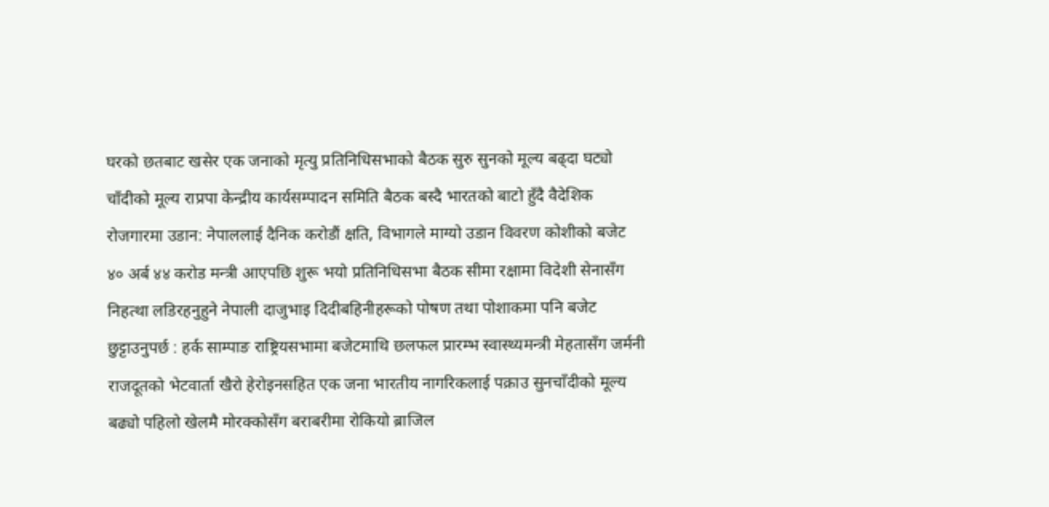घरको छतबाट खसेर एक जनाको मृत्यु प्रतिनिधिसभाको बैठक सुरु सुनको मूल्य बढ्दा घट्यो चाँदीको मूल्य राप्रपा केन्द्रीय कार्यसम्पादन समिति बैठक बस्दै भारतको बाटो हुँदै वैदेशिक रोजगारमा उडान: नेपाललाई दैनिक करोडौं क्षति, विभागले माग्यो उडान विवरण कोशीको बजेट ४० अर्ब ४४ करोड मन्त्री आएपछि शुरू भयो प्रतिनिधिसभा बैठक सीमा रक्षामा विदेशी सेनासँग निहत्था लडिरहनुहुने नेपाली दाजुभाइ दिदीबहिनीहरूको पोषण तथा पोशाकमा पनि बजेट छुट्टाउनुपर्छ : हर्क साम्पाङ राष्ट्रियसभामा बजेटमाथि छलफल प्रारम्भ स्वास्थ्यमन्त्री मेहतासँग जर्मनी राजदूतको भेटवार्ता खैरो हेरोइनसहित एक जना भारतीय नागरिकलाई पक्राउ सुनचाँदीको मूल्य बढ्यो पहिलो खेलमै मोरक्कोसँग बराबरीमा रोकियो ब्राजिल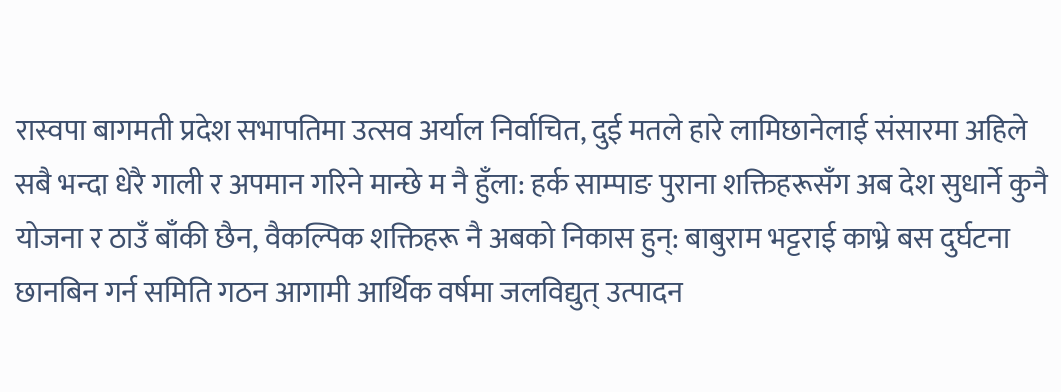रास्वपा बागमती प्रदेश सभापतिमा उत्सव अर्याल निर्वाचित, दुई मतले हारे लामिछानेलाई संसारमा अहिले सबै भन्दा धेरै गाली र अपमान गरिने मान्छे म नै हुँला: हर्क साम्पाङ पुराना शक्तिहरूसँग अब देश सुधार्ने कुनै योजना र ठाउँ बाँकी छैन, वैकल्पिक शक्तिहरू नै अबको निकास हुन्: बाबुराम भट्टराई काभ्रे बस दुर्घटना छानबिन गर्न समिति गठन आगामी आर्थिक वर्षमा जलविद्युत् उत्पादन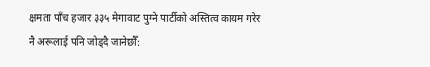क्षमता पाँच हजार ३३५ मेगावाट पुग्ने पार्टीको अस्तित्व कायम गरेर नै अरूलाई पनि जोड्दै जानेछौँ: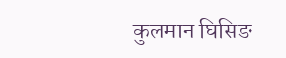कुलमान घिसिङ